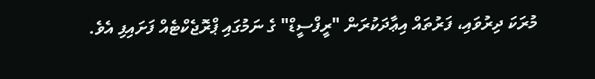މުރަކަ ދިރުވައި، ފަރުތައް އިޢާދަކުރަން "ރީފްސީޑް" ގެ ނަމުގައި ޕްރޮޖެކްޓެއް ފަށައިފި އެވެ.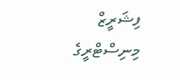ފިޝަރީޒް މިނިސްޓްރީގެ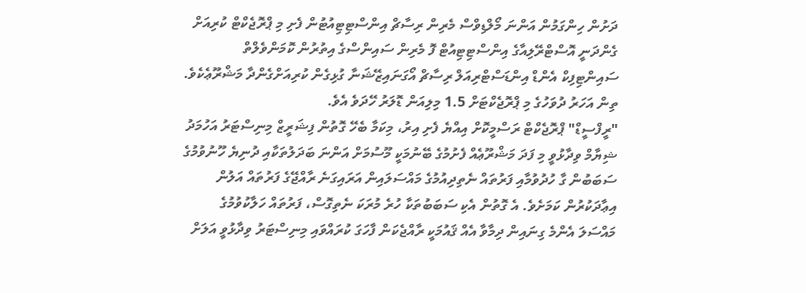ދަށުން ހިންގަމުން އަންނަ މޯލްޑިވްސް މެރިން ރިސާޗް އިންސްޓިޓިއުޓުން ފެށި މި ޕްރޮޖެކްޓް ކުރިއަށް ގެންދަނީ އޮސްޓްރޭލިއާގެ އިންސްޓިޓިއުޓް ފޮ މެރިން ސައިންސްގެ އިތުރުން ކޮމަންވެލްތް ސައިންޓިފިކް އެންޑް އިންޑަސްޓްރިއަލް ރިސާޗް އޯގަނައިޒޭޝަނާ ގުޅިގެން ކުރިއަށްގެންދާ މަޝްރޫޢެކެވެ.
ތިން އަހަރު ދުވަހުގެ މި ޕްރޮޖެކްޓަށް 1.5 މިލިއަން ޑޮލަރު ހޭދަވެ އެވެ.
"ރީފްސީޑް" ޕްރޮޖެކްޓް ރަސްމީކޮށް އިއްޔެ ފެށި އިރު، މިކަމާ ބެހޭ ގޮތުން ފިޝަރީޒް މިނިސްޓަރު އަހުމަދު ޝިޔާމް ވިދާޅުވީ މި ފަދަ މަޝްރޫޢެއް ފެށުމުގެ ބޭނުމަކީ މޫސުމަށް އަންނަ ބަދަލުތަކާއި ދުނިޔެ ހޫނުވުމުގެ ސަބަބުން ގާ ހުދުވުމާއި ފަރުތައް ނެތިދިއުމުގެ މައްސަލައިން އަރައިގަނެ ރާއްޖޭގެ ފަރުތައް އަލުން އިޢާދަކުރުން ކަމަށެވެ. އެ ގޮތުން އެކި ސަބަބުތަކާ ހުރެ މުރަކަ ނެތިގޮސް، ފަރުތައް ހަލާކުވުމުގެ މައްސަލަ އެންމެ ގިނައިން ދިމާވާ އެއް ޤައުމަކީ ރާއްޖެކަން ފާހަގަ ކުރައްވައި މިނިސްޓަރު ވިދާޅުވީ އަލަށް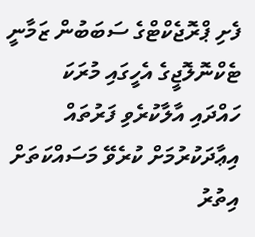ފެށި ޕްރޮޖެކްޓްގެ ސަބަބުން ޒަމާނީ ޓެކްނޮލޮޖީގެ އެހީގައި މުރަކަ ހައްދައި އާލާކުރެވި ފަރުތައް އިޢާދަކުރުމަށް ކުރެވޭ މަސައްކަތަށް އިތުރު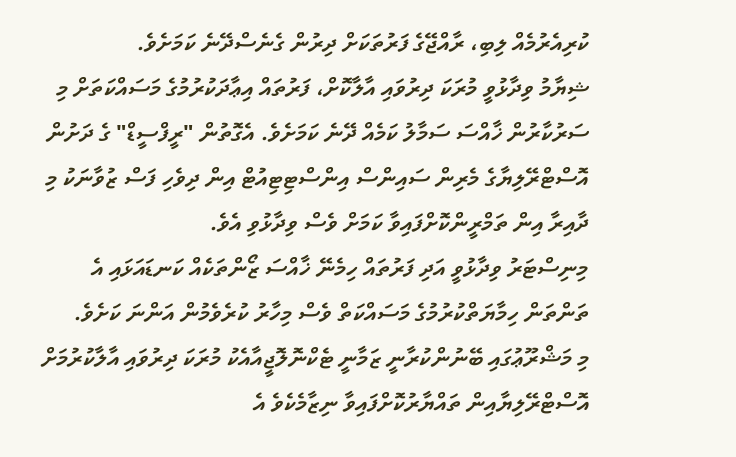ކުރިއެރުމެއް ލިބި، ރާއްޖޭގެ ފަރުތަކަށް ދިރުން ގެނެސްދޭނެ ކަމަށެވެ.
ޝިޔާމު ވިދާޅުވީ މުރަކަ ދިރުވައި އާލާކޮށް، ފަރުތައް އިޢާދަކުރުމުގެ މަސައްކަތަށް މި ސަރުކާރުން ޚާއްސަ ސަމާލު ކަމެއް ދޭނެ ކަމަށެވެ. އެގޮތުން "ރީފްސީޑް" ގެ ދަށުން އޮސްޓްރޭލިޔާގެ މެރިން ސައިންސް އިންސްޓިޓިއުޓް އިން ދިވެހި ފަސް ޒުވާނަކު މި ދާއިރާ އިން ތަމްރީންކޮށްފައިވާ ކަމަށް ވެސް ވިދާޅުވި އެވެ.
މިނިސްޓަރު ވިދާޅުވީ އަދި ފަރުތައް ހިމެނޭ ޚާއްސަ ޒޯންތަކެއް ކަނޑައަޅައި އެ ތަންތަން ހިމާޔަތްކުރުމުގެ މަސައްކަތް ވެސް މިހާރު ކުރެވެމުން އަންނަ ކަށެވެ.
މި މަޝްރޫޢުގައި ބޭނުންކުރާނީ ޒަމާނީ ޓެކްނޮލޮޖީއާއެކު މުރަކަ ދިރުވައި އާލާކުރުމަށް އޮސްޓްރޭލިޔާއިން ތައްޔާރުކޮށްފައިވާ ނިޒާމެކެވެ އެ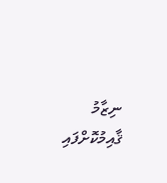ނިޒާމު ޤާއިމުކޮށްފައި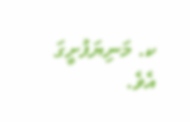ކ. މަނިޔަފުށީގަ އެވެ.